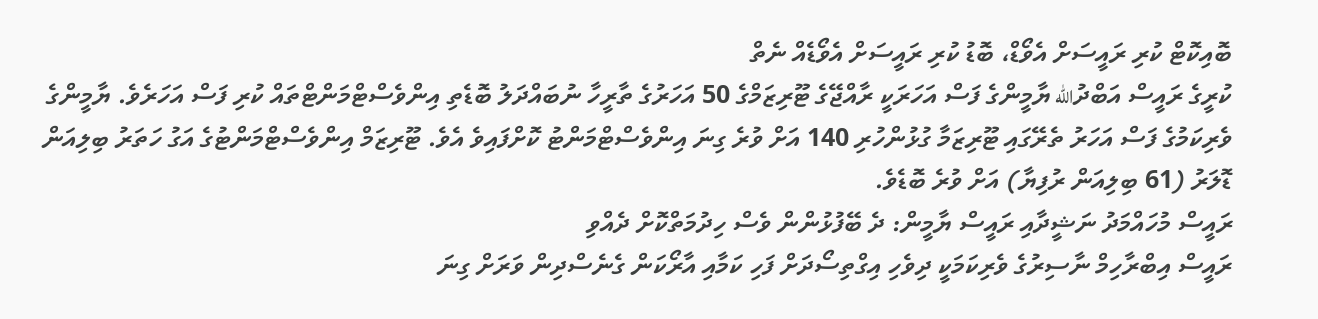ބޮއިކޮޓް ކުރި ރައީސަށް އެވޯޑް، ބޮޑު ކުރި ރައީސަށް އެވޯޑެއް ނެތް
ކުރީގެ ރައީސް އަބްދުالله ޔާމީންގެ ފަސް އަހަރަކީ ރާއްޖޭގެ ޓޫރިޒަމްގެ 50 އަހަރުގެ ތާރީހާ ނުބައްދަލު ބޮޑެތި އިންވެސްޓްމަންޓްތައް ކުރި ފަސް އަހަރެވެ. ޔާމީންގެ ވެރިކަމުގެ ފަސް އަހަރު ތެރޭގައި ޓޫރިޒަމާ ގުޅުންހުރި 140 އަށް ވުރެ ގިނަ އިންވެސްޓްމަންޓު ކޮށްފައިވެ އެވެ. ޓޫރިޒަމް އިންވެސްޓްމަންޓުގެ އަގު ހަތަރު ބިލިއަން ޑޮލަރު (61 ބިލިއަން ރުފިޔާ) އަށް ވުރެ ބޮޑެވެ.
ރައީސް މުހައްމަދު ނަޝީދާއި ރައީސް ޔާމީން: ދެ ބޭފުޅުންން ވެސް ހިދުމަތްކޮށް ދެއްވި
ރައީސް އިބްރާހިމް ނާސިރުގެ ވެރިކަމަކީ ދިވެހި އިގްތިސޯދަށް ފަހި ކަމާއި އާރޯކަން ގެނެސްދިން ވަރަށް ގިނަ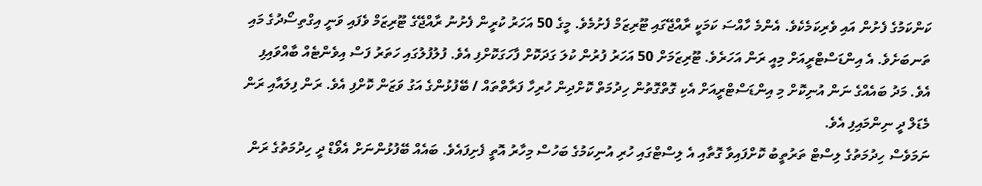ކަންކަމުގެ ފެށުން އައި ވެރިކަމެކެވެ. އެންމެ ހާއްސަ ކަމަކީ ރާއްޖޭގައި ޓޫރިޒަމް ފެށުމެވެ. މީގެ 50 އަހަރު ކުރީން ފެށުނު ރާއްޖޭގެ ޓޫރިޒަމް ވެފައި ވަނީ އިގްތިސޯދުގެ މައި ތަނބަށެވެ. އެ އިންޑަސްޓްރީއަށް މިއީ ރަން އަހަރެވެ. ޓޫރިޒަމަށް 50 އަހަރު ފުރުން ކުލަ ގަދަކޮށް ފާހަގަކޮށްފި އެވެ. ފުލުފުލުގައި ހަތަރު ފަސް އިވެންޓެއް ބާއްވައިފި އެވެ. މަދު ބައެއްގެ ނަން އުނިކޮށް މި އިންޑަސްޓްރީއަށް އެކި ގޮތްގޮތުން ހިދުމަތް ކޮށްދިން ހުރިހާ ފަރާތްތައް / ބޭފުޅުންގެ އަގު ވަޒަން ކޮށްފި އެވެ. ރަން ފިލައާއި ރަން މެޑަލް ދީ ނިންމައިފި އެވެ.
ނަމަވެސް ހިދުމަތުގެ ލިސްޓް ތަރުތީބު ކޮށްފައިވާ ގޮތާއި އެ ލިސްޓްގައި ހުރި އުނިކަމުގެ ބަހުސް މިހާރު އޮތީ ފެށިފައެވެ. ބައެއް ބޭފުޅުންނަށް އެވޯޑް ދީ ހިދުމަތުގެ ރަން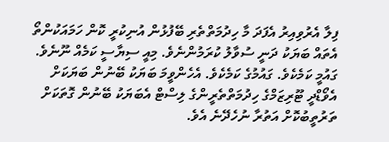ފިލާ އެރުވިއިރު އެފަދަ މާ ހިދުމަތްތެރި ބޭފުޅުން އުނިކުރީ ކޮން ހަމައަކުންތޯ އެތައް ބަޔަކު ދަނީ ސުވާލު ކުރަމުންނެވެ. މިއީ ސިޔާސީ ކަމެއް ނޫނެވެ. ގައުމީ ކަމެކެވެ. ގައުމުގެ ކަމެކެވެ. އެހެންވީމަ ބަޔަކު ބޭނުން ބަޔަކަށް އެވޯޑްދީ ޓޫރިޒަމްގެ ހިދުމަތްތެރީންގެ ލިސްޓް އެބަޔަކު ބޭނުން ގޮތަކަށް ތަރުތީބުކޮށް އަތުރާ ނުހެދޭނެ އެވެ.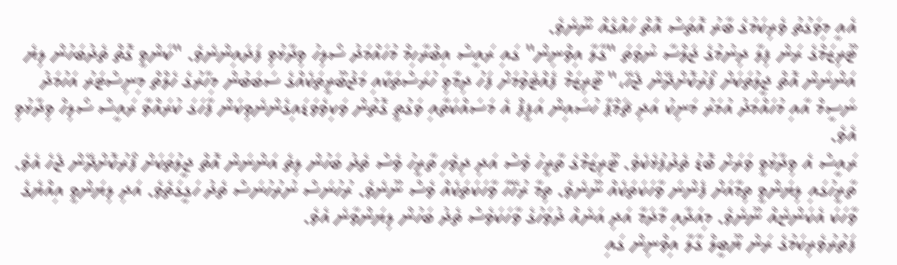އެއީ މިވަގުތު ވެރިކަމުގެ ބާރު އޮތަސް އޮތް ހައްގެއް ނޫނެވެ.
ޓޫރިޒަމްގެ ރަން ފިލާ ދިނުމުގެ ޖަލްސާ ނުވަތަ "ގާލާ އިވްނިން" ގައި ރައީސް އިބްރާހިމް މުހައްމަދު ސޯލިހު ވިދާޅުވި ފަދައިންނެވެ. "ކަންވީ ގޮތް ތެދުބަހުން ލިޔެ އަންނަން އޮތް ޖީލުތަކަށް ފޯރުކޮށްދޭން ޖެހޭ،" ޓޫރިޒަމް ފެއްޓެވުމަށް ފަހު ދިމާވި ހުރަސްތަކާއި މަޖުބޫރީތަކެއްގެ ސަބަބުން މިހާރުގެ ހެލްތް މިނިސްޓަރު އަހުމަދު ނަސީމް އާއި މުހައްމަދު އުމަރު މަނިކު އަދި ޗަމްޕާ ހުސައިން އަފީފް އެ މަސައްކަތާއި ވަގުތީ ގޮތުން ވަކިވެވަޑައިގެންނެވިކަން ފާހަގަ ކުރައްވާ ރައީސް ސޯލިހް ވިދާޅުވި އެވެ.
ރައީސް އެ ވިދާޅުވީ ވަރަށް ބޮޑު ތެދުފުޅެކެވެ. ޓޫރިޒަމްގެ ތާރީހު ވެސް އަދި ދިވެހި ތާރީހު ވެސް ތެދު ބަހުން ލިތެ އަންނަން އޮތް ޖީލުތަކަށް ފޯރުކޮށްދޭން ޖެހެ އެވެ. ތާރީހުގައި ލިޔަންވީ ތިމާއަށް ފެންނަ ވާހަކަތަކެއް ނޫނެވެ. ތިމާ ރުހޭހާ ވާހަކަތަކެއް ވެސް ނޫނެވެ. ރުހުނަސް ނުރުހުނަސް ތެދު ހަގީގަތެވެ. އަދި ލިޔަންވީ އިއްޔެގެ ވާހަކަ އެކަންޏެއް ނޫނެވެ. މިއަދާއި މާދަމާ އަދި އަނެއް ދުވަހުގެ ވާހަކަވެސް ތެދު ބަހުން ލިޔަންވާނެ އެވެ.
ފަތުރުވެރިކަމުގެ ރަން ޔޫބީލް ގާލާ އިވްނިން ގައި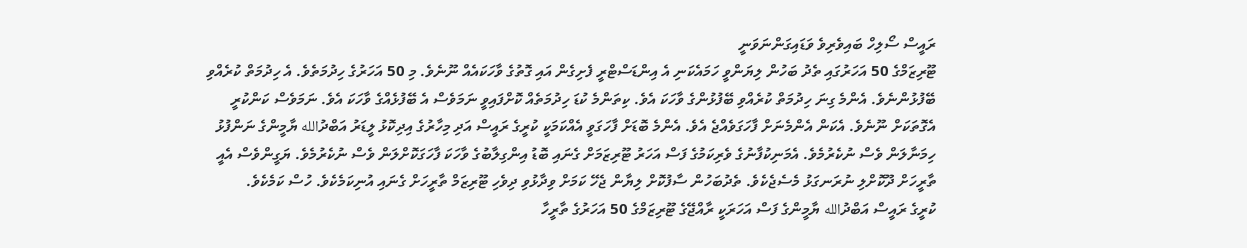ރައީސް ސޯލިހް ބައިވެރިވެ ވަޑައިގަންނަވަނީ
ޓޫރިޒަމްގެ 50 އަހަރުގައި ތެދު ބަހުން ލިޔަންވީ ހަމައެކަނި އެ އިންޑަސްޓްރީ ފެށިގެން އައި ގޮތުގެ ވާހަކައެއް ނޫނެވެ. މި 50 އަހަރުގެ ހިދުމަތެވެ. އެ ހިދުމަތް ކުރެއްވި ބޭފުޅުންނެވެ. އެންމެ ގިނަ ހިދުމަތް ކުރެއްވި ބޭފުޅުންގެ ވާހަކަ އެވެ. ކިތަންމެ ކުޑަ ހިދުމަތެއް ކޮށްފައިވީ ނަމަވެސް އެ ބޭފުޅެއްގެ ވާހަކަ އެވެ. ނަމަވެސް ކަންކުރީ އެގޮތަކަށް ނޫނެވެ. އެކަން އެންމެނަށް ފާހަގަވެއްޖެ އެވެ. އެންމެ ބޮޑަށް ފާހަގަވީ އެއްކަމަކީ ކުރީގެ ރައީސް އަދި މިހާރުގެ އިދިކޮޅު ލީޑަރު އަބްދުالله ޔާމީންގެ ނަންފުޅު ހިމަނާލަން ވެސް ނުކެރުމެވެ. އެމަނިކުފާނުގެ ވެރިކަމުގެ ފަސް އަހަރު ޓޫރިޒަމަށް ގެނައި ބޮޑު އިންގިލާބުގެ ވާހަކަ ފާހަގަކޮށްލަން ވެސް ނުކެރުމެވެ. ޔަގީންވެސް އެއީ ތާރީހަށް ދޫކޮށްލި ނުރަނގަޅު މެސެޖެކެވެ. ތެދުބަހުން ސާފުކޮށް ލިޔާން ޖެހޭ ކަމަށް ވިދާޅުވި ދިވެހި ޓޫރިޒަމް ތާރީހަށް ގެނައި އުނިކަމެކެވެ. ހުސް ކަމެކެވެ.
ކުރީގެ ރައީސް އަބްދުالله ޔާމީންގެ ފަސް އަހަރަކީ ރާއްޖޭގެ ޓޫރިޒަމްގެ 50 އަހަރުގެ ތާރީހާ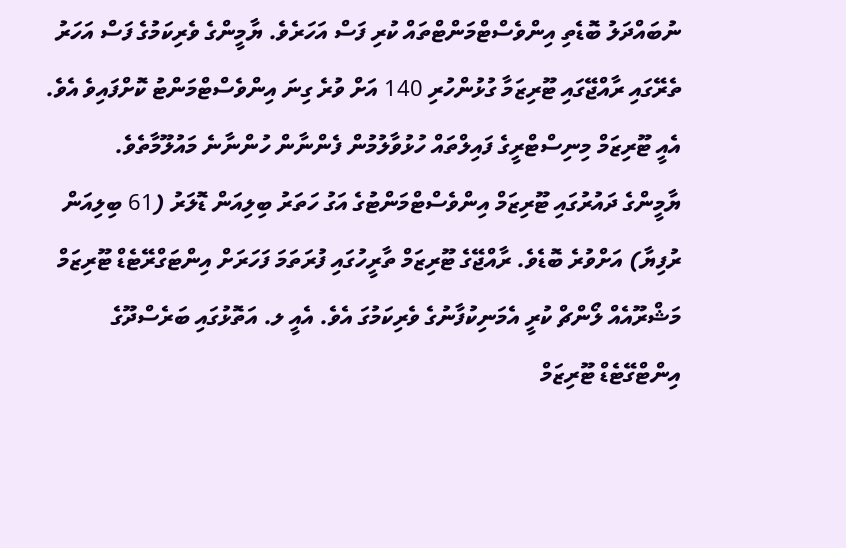ނުބައްދަލު ބޮޑެތި އިންވެސްޓްމަންޓްތައް ކުރި ފަސް އަހަރެވެ. ޔާމީންގެ ވެރިކަމުގެ ފަސް އަހަރު ތެރޭގައި ރާއްޖޭގައި ޓޫރިޒަމާ ގުޅުންހުރި 140 އަށް ވުރެ ގިނަ އިންވެސްޓްމަންޓު ކޮށްފައިވެ އެވެ. އެއީ ޓޫރިޒަމް މިނިސްޓްރީގެ ފައިލްތައް ހުޅުވާލުމުން ފެންނާން ހުންނާނެ މައުލޫމާތެވެ.
ޔާމީންގެ ދައުރުގައި ޓޫރިޒަމް އިންވެސްޓްމަންޓުގެ އަގު ހަތަރު ބިލިއަން ޑޮލަރު (61 ބިލިއަން ރުފިޔާ) އަށްވުރެ ބޮޑެވެ. ރާއްޖޭގެ ޓޫރިޒަމް ތާރީހުގައި ފުރަތަމަ ފަހަރަށް އިންޓަގްރޭޓެޑް ޓޫރިޒަމް މަޝްރޫއެއް ލޯންޗް ކުރީ އެމަނިކުފާނުގެ ވެރިކަމުގަ އެވެ. އެއީ ލ. އަތޮޅުގައި ބަރެސްދޫގެ އިންޓްގޭޓެޑް ޓޫރިޒަމް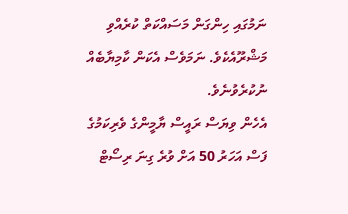ނަމުގައި ހިންގަން މަސައްކަތް ކުރެއްވި މަޝްރޫއެކެވެ. ނަމަވެސް އެކަން ކާމިޔާބެއް ނުކުރެވުނެވެ.
އެހެން ވިޔަސް ރައީސް ޔާމީންގެ ވެރިކަމުގެ ފަސް އަހަރު 50 އަށް ވުރެ ގިނަ ރިސޯޓް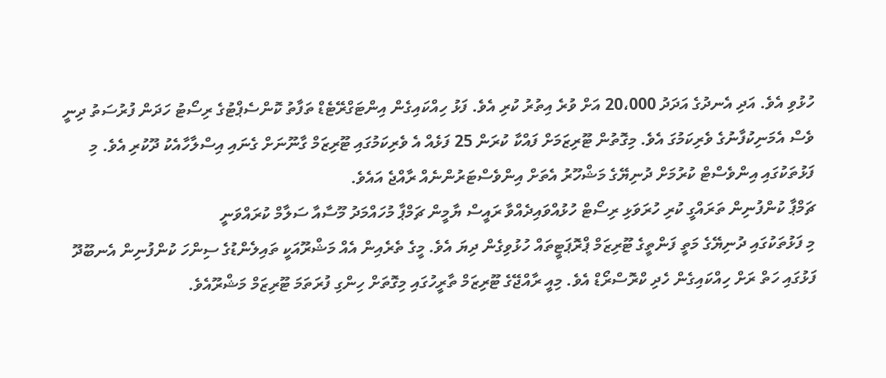ހުޅުވި އެވެ. އަދި އެނދުގެ އަދަދު 20،000 އަށް ވުރެ އިތުރު ކުރި އެވެ. ފަޅު ހިއްކައިގެން އިންޓަގްރޭޓެޑް ތަފާތު ކޮންސެޕްޓުގެ ރިސޯޓު ހަދަން ފުރުސަތު ދިނީ ވެސް އެމަނިކުފާނުގެ ވެރިކަމުގަ އެވެ. މިގޮތުން ޓޫރިޒަމަށް ފައްކާ ކުރަން 25 ފަޅެއް އެ ވެރިކަމުގައި ޓޫރިޒަމް ގާނޫނަށް ގެނައި އިސްލާހާއެކު ދޫކުރި އެވެ. މި ފަޅުތަކުގައި އިންވެސްޓް ކުރުމަށް ދުނިޔޭގެ މަޝްހޫރު އެތަށް އިންވެސްޓަރުންނެއް ރާއްޖެ އައެވެ.
ޗަމްޕާ ކުންފުނިން ތަރައްގީ ކުރި ހުރަވަޅި ރިސޯޓް ހުޅުއްވައިދެއްވާ ރައީސް ޔާމީން ޗަމްޕާ މުހައްމަދު މޫސާއާ ސަލާމް ކުރައްވަނީ
މި ފަޅުތަކުގައި ދުނިޔޭގެ މަތީ ފަންތީގެ ޓޫރިޒަމް ޕްރޮޕަޓީތައް ހުޅުވިގެން ދިޔަ އެވެ. މީގެ ތެރެއިން އެއް މަޝްރޫއަކީ ތައިލެންޑުގެ ސިންހަ ކުންފުނިން އެނބޫދޫ ފަޅުގައި ހަތް ރަށް ހިއްކައިގެން ހެދި ކްރޮސްރޯޑް އެވެ. މިއީ ރާއްޖޭގެ ޓޫރިޒަމް ތާރީހުގައި މިގޮތަށް ހިންގި ފުރަތަމަ ޓޫރިޒަމް މަޝްރޫއެވެ.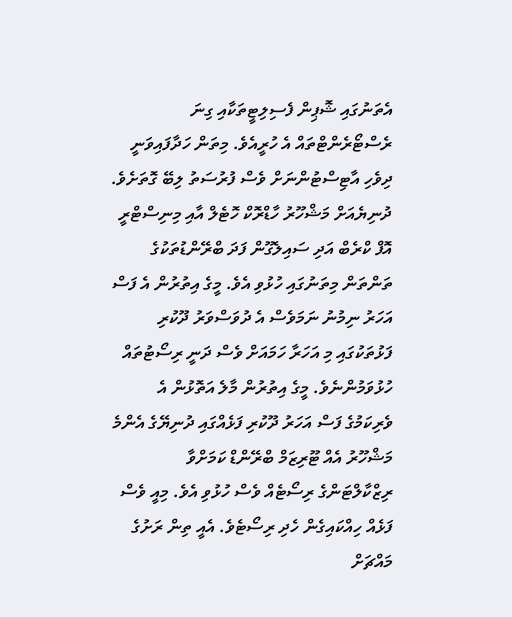އެތަނުގައި ޝޮޕިން ފެސިލިޓީތަކާއި ގިނަ ރެސްޓޯރެންޓްތައް އެ ހުރީއެވެ. މިތަން ހަދާފައިވަނީ ދިވެހި އާޓިސްޓުންނަށް ވެސް ފުރުސަތު ލިބޭ ގޮތަށެވެ.
ދުނިޔެއަށް މަޝްހޫރު ހާޑްރޮކް ހޮޓެލް އާއި މިނިސްޓްރީ އޮފް ކްރެބް އަދި ސައިލެގޫން ފަދަ ބްރޭންޑުތަކުގެ ތަންތަން މިތަނުގައި ހުޅުވި އެވެ. މީގެ އިތުރުން އެ ފަސް އަހަރު ނިމުނު ނަމަވެސް އެ ދުވަސްވަރު ދޫކުރި ފަޅުތަކުގައި މި އަހަރާ ހަމައަށް ވެސް ދަނީ ރިސޯޓުތައް ހުޅުވަމުންނެވެ. މީގެ އިތުރުން މާލެ އަތޮޅުން އެ ވެރިކަމުގެ ފަސް އަހަރު ދޫކުރި ފަޅެއްގައި ދުނިޔޭގެ އެންމެ މަޝްހޫރު އެއް ޓޫރިޒަމް ބްރޭންޑް ކަމަށްވާ ރިޒްކާލްޓަންގެ ރިސޯޓެއް ވެސް ހުޅުވި އެވެ. މިއީ ވެސް ފަޅެއް ހިއްކައިގެން ހެދި ރިސޯޓެވެ. އެއީ ތިން ރަށުގެ މައްޗަށް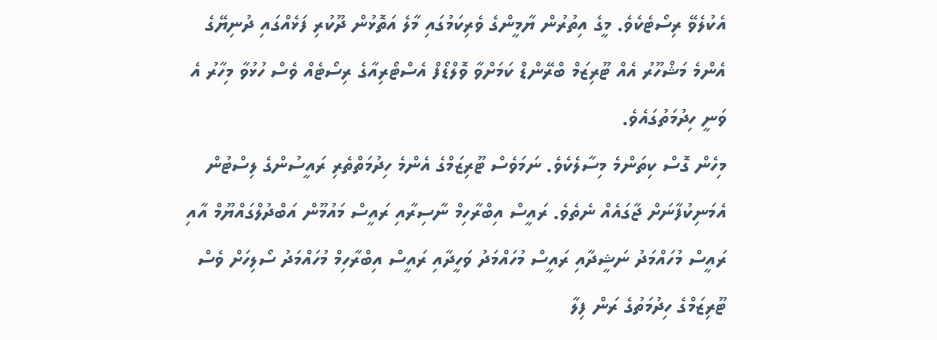އެކުލެވޭ ރިސޯޓެކެވެ. މީގެ އިތުރުން ޔާމީންގެ ވެރިކަމުގައި މާލެ އަތޮޅުން ދޫކުރި ފަޅެއްގައި ދުނިޔޭގެ އެންމެ މަޝްހޫރު އެއް ޓޫރިޒަމް ބްރޭންޑް ކަމަށްވާ ވޮލްޑޯފް އެސްޓޯރިއާގެ ރިސޯޓެއް ވެސް ހުޅުވާ މިހާރު އެ ވަނީ ހިދުމަތުގައެވެ.
މިހެން ގޮސް ކިތަންމެ މިސާލެކެވެ. ނަމަވެސް ޓޫރިޒަމްގެ އެންމެ ހިދުމަތްތެރި ރައީސުންގެ ލިސްޓުން އެމަނިކުފާނަށް ޖާގައެއް ނެތެވެ. ރައީސް އިބްރާހިމް ނާސިރާއި ރައީސް މައުމޫން އަބްދުލްގައްޔޫމް އާއި ރައީސް މުހައްމަދު ނަޝީދާއި ރައީސް މުހައްމަދު ވަހީދާއި ރައީސް އިބްރާހިމް މުހައްމަދު ސޯލިހަށް ވެސް ޓޫރިޒަމްގެ ހިދުމަތުގެ ރަން ފިލާ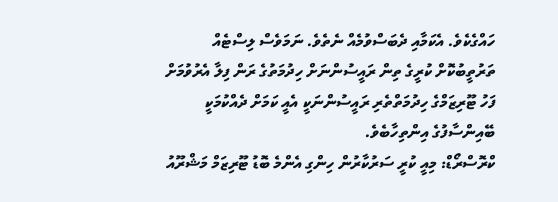ހައްގެކެވެ. އެކަމާއި ދެބަސްވުމެއް ނެތެވެ. ނަމަވެސް ލިސްޓެއް ތަރުތީބުކޮށް ކުރީގެ ތިން ރައީސުންނަށް ހިދުމަތުގެ ރަން ފިލާ އެރުވުމަށް ފަހު ޓޫރިޒަމްގެ ހިދުމަތްތެރި ރައީސުންނަކީ އެއީ ކަމަށް ދެއްކުމަކީ ބޭއިންސާފުގެ އިންތިހާބެވެ.
ކްރޮސްރޯޑް: މިއީ ކުރީ ސަރުކާރުން ހިންގި އެންމެ ބޮޑު ޓޫރިޒަމް މަޝްރޫއު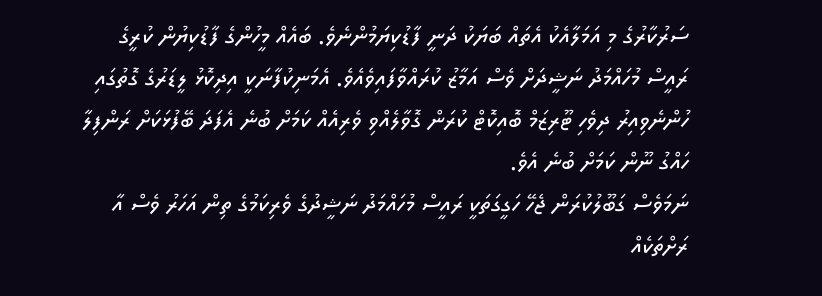ސަރުކާރުގެ މި އަމަލާއެކު އެތައް ބަޔަކު ދަނީ ފާޑުކިޔަމުންނެވެ. ބައެއް މީހުންގެ ފާޑުކިޔުން ކުރީގެ ރައީސް މުހައްމަދު ނަޝީދަށް ވެސް އަމާޒު ކުރައްވާފައިވެއެވެ. އެމަނިކުފާނަކީ އިދިކޮޅު ލީޑަރުގެ ގޮތުގައި ހުންނެވިއިރު ދިވެހި ޓޫރިޒަމް ބޮއިކޮޓް ކުރަން ގޮވާލެއްވި ވެރިއެއް ކަމަށް ބުނެ އެފަދަ ބޭފުޅަކަށް ރަންފިލާ ހައްގު ނޫން ކަމަށް ބުނެ އެވެ.
ނަމަވެސް ގަބޫލުކުރަން ޖެހޭ ހަގީގަތަކީ ރައީސް މުހައްމަދު ނަޝީދުގެ ވެރިކަމުގެ ތިން އަހަރު ވެސް އާ ރަށްތަކެއް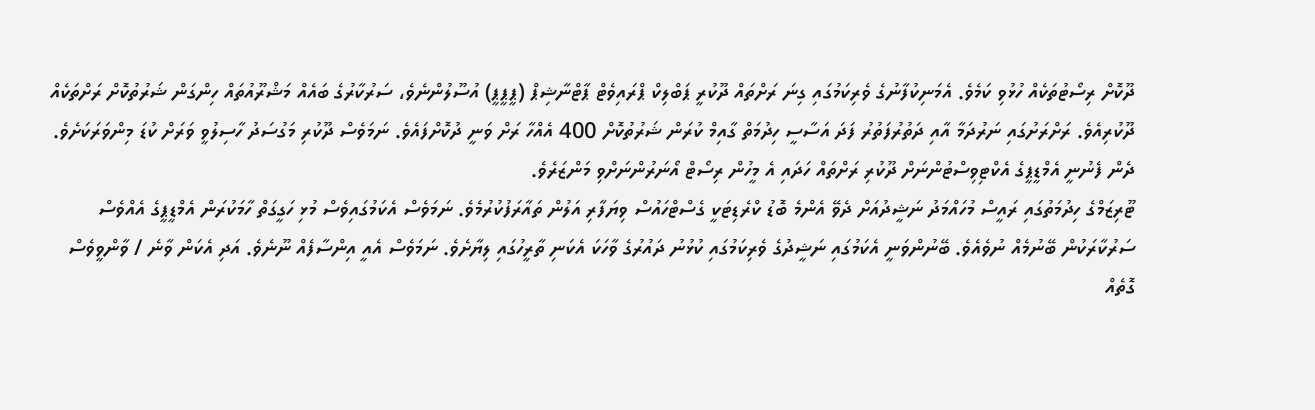ދޫކޮށް ރިސޯޓުތަކެއް ހުޅުވި ކަމެވެ. އެމަނިކުފާނުގެ ވެރިކަމުގައި ގިނަ ރަށްތައް ދޫކުރީ ޕަބްލިކް ޕްރައިވެޓް ޕާޓްނާޝިޕް (ޕީޕީޕީ) އުސޫލުންނެވެ، ސަރުކާރުގެ ބައެއް މަޝްރޫއުތައް ހިންގަން ޝަރުތުކޮށް ރަށްތަކެއް ދޫކުރިއެވެ. ރަށްރަށުގައި ނަރުދަމާ އާއި ދަތުރުފަތުރު ފަދަ އަސާސީ ހިދުމަތް ގާއިމް ކުރަން ޝަރުތުކޮށް 400 އެއްހާ ރަށް ވަނީ ދުކޮށްފައެވެ. ނަމަވެސް ދޫކުރި މަގުސަދު ހާސިލުވީ ވަރަށް ކުޑަ މިންވަރަކަށެވެ. ދެން ފެނުނީ އެމްޑީޕީގެ އެކްޓިވިސްޓުންނަށް ދޫކުރި ރަށްތައް ހަދައި އެ މީހުން ރިސޯޓް އޯނަރުންނަށްވި މަންޒަރެވެ.
ޓޫރިޒަމްގެ ހިދުމަތުގައި ރައީސް މުހައްމަދު ނަޝީދުއަށް ދެވޭ އެންމެ ބޮޑު ކްރެޑިޓަކީ ގެސްޓްހައުސް ވިޔަފާރި އަލުން ތައާރަފުކުރުމެވެ. ނަމަވެސް އެކަމުގައިވެސް މުޅި ހަގީގަތް ހާމަކުރަން އެމްޑީޕީގެ އެއްވެސް ސަރުކާރަކުން ބޭނުމެއް ނުވެއެވެ. ބޭނުންވަނީ އެކަމުގައި ނަޝީދުގެ ވެރިކަމުގައި ކުޅުނު ދައުރުގެ ވާހަކަ އެކަނި ތާރީހުގައި ލިޔާށެވެ. ނަމަވެސް އެއީ އިންސާފެއް ނޫނެވެ. އަދި އެކަން ވާނެ / ވާންވީވެސް ގޮތެއް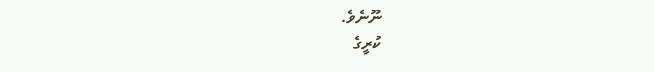ނޫނެވެ.
ކުރީގެ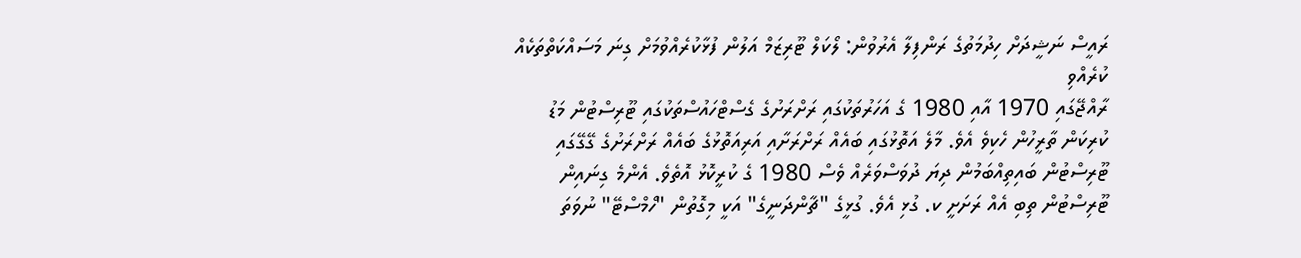ރައީސް ނަޝީދަށް ހިދުމަތުގެ ރަންފިލާ އެރުވުން: ލޯކަލް ޓޫރިޒަމް އަލުން ފުޅާކުރެއްވުމަށް ގިނަ މަސައްކަތްތަކެއް ކުރެއްވި
ރާއްޖޭގައި 1970 އާއި 1980 ގެ އަހަރުތަކުގައި ރަށްރަށުގެ ގެސްޓްހައުސްތަކުގައި ޓޫރިސްޓުން މަޑު ކުރިކަން ތާރީހުން ހެކިވެ އެވެ. މާލެ އަތޮޅުގައި ބައެއް ރަށްރަށާއި އަރިއަތޮޅުގެ ބައެއް ރަށްރަށުގެ ގޭގޭގައި ޓޫރިސްޓުން ބައިތިއްބަމުން ދިޔަ ދުވަސްވަރެއް ވެސް 1980 ގެ ކުރީކޮޅު އޮތެވެ. އެންމެ ގިނައިން ޓޫރިސްޓުން ތިބި އެއް ރަށަށީ ކ. ގުޅި އެވެ. ގުޅީގެ "ޗާންދަނީގެ" އަކީ މިގޮތުން "ހޯމްސްޓޭ" ނުވަތަ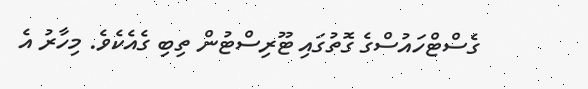ގެސްޓްހައުސްގެ ގޮތުގައި ޓޫރިސްޓުން ތިބި ގެއެކެވެ. މިހާރު އެ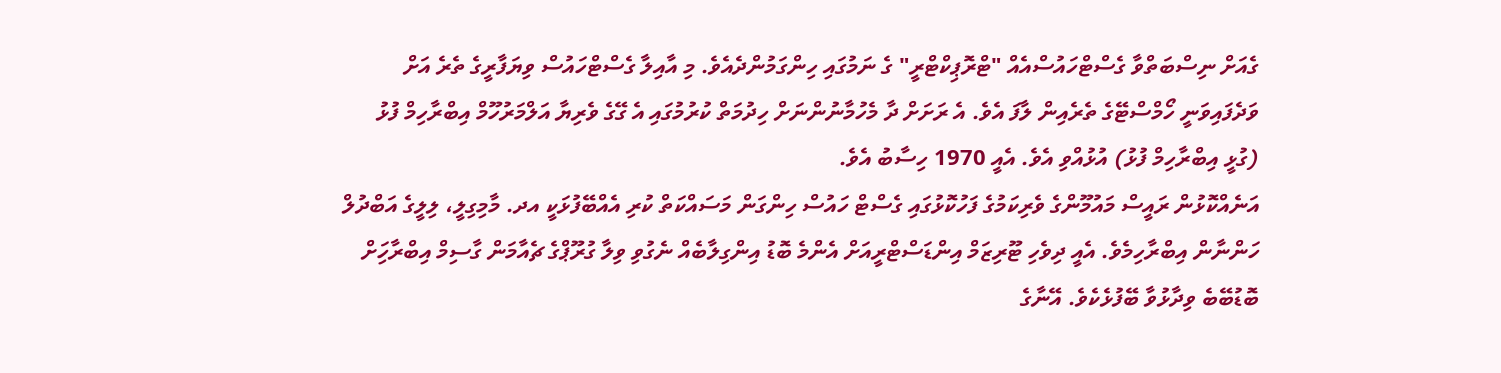ގެއަށް ނިސްބަތްވާ ގެސްޓްހައުސްއެއް "ޓްރޮޕިކްޓްރީ" ގެ ނަމުގައި ހިންގަމުންދެއެވެ. މި އާއިލާ ގެސްޓްހައުސް ވިޔަފާރީގެ ތެރެ އަށް ވަދެފައިވަނީ ހޯމްސްޓޭގެ ތެރެއިން ލާފަ އެވެ. އެ ރަށަށް ދާ މެހުމާނުންނަށް ހިދުމަތް ކުރުމުގައި އެ ގޭގެ ވެރިޔާ އަލްމަރުހޫމް އިބްރާހިމް ފުޅު (ގުޅީ އިބްރާހިމް ފުޅު) އުޅުއްވި އެވެ. އެއީ 1970 ހިސާބު އެވެ.
އަނެއްކޮޅުން ރައީސް މައުމޫންގެ ވެރިކަމުގެ ފަހުކޮޅުގައި ގެސްޓް ހައުސް ހިންގަން މަސައްކަތް ކުރި އެއްބޭފުޅަކީ އދ. މާމިގިލީ، ލިލީގެ އަބްދުލް ހަންނާން އިބްރާހިމެވެ. އެއީ ދިވެހި ޓޫރިޒަމް އިންޑަސްޓްރީއަށް އެންމެ ބޮޑު އިންގިލާބެއް ނެގުވި ވިލާ ގުރޫޕްގެ ޗެއާމަން ގާސިމް އިބްރާހިަށް ބޮޑުބޭބެ ވިދާޅުވާ ބޭފުޅެކެވެ. އޭނާގެ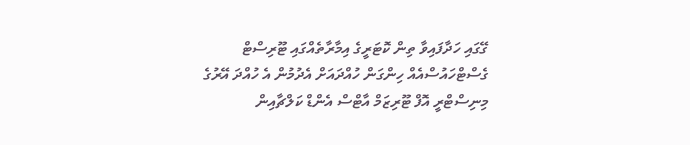ގޭގައި ހަދާފައިވާ ތިން ކޮޓަރީގެ އިމާރާތެއްގައި ޓޫރިސްޓް ގެސްޓްހައުސްއެއް ހިންގަން ހުއްދައަށް އެދުމުން އެ ހުއްދަ އޭރުގެ މިނިސްޓްރީ އޮފް ޓޫރިޒަމް އާޓްސް އެންޑް ކަލްޗާއިން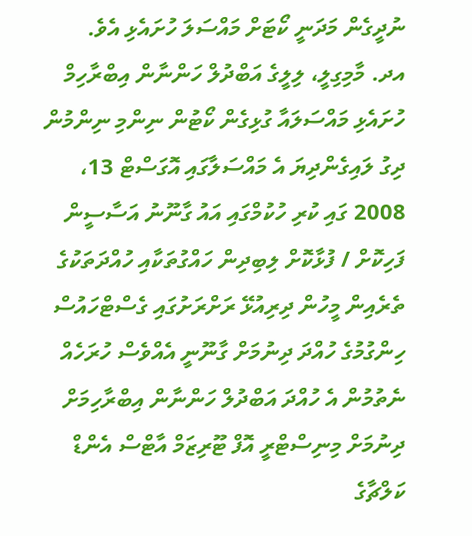ނުދީގެން މަދަނީ ކޯޓަށް މައްސަލަ ހުށައެޅި އެވެ.
އދ. މާމިގިލީ، ލިލީގެ އަބްދުލް ހަންނާން އިބްރާހިމް ހުށައެޅި މައްސަލައާ ގުޅިގެން ކޯޓުން ނިންމި ނިންމުން
ދިގު ލައިގެންދިޔަ އެ މައްސަލާގައި އޮގަސްޓް 13، 2008 ގައި ކުރި ހުކުމްގައި އައު ގާނޫނު އަސާސީން ފަހިކޮށް / ފުޅާކޮށް ލިބިދިން ހައްގުތަކާއި ހުއްދަތަކުގެ ތެރެއިން މީހުން ދިރިއުޅޭ ރަށްރަށުގައި ގެސްޓްހައުސް ހިންގުމުގެ ހުއްދަ ދިނުމަށް ގާނޫނީ އެއްވެސް ހުރަހެއް ނެތުމުން އެ ހުއްދަ އަބްދުލް ހަންނާން އިބްރާހިމަށް ދިނުމަށް މިނިސްޓްރީ އޮފް ޓޫރިޒަމް އާޓްސް އެންޑް ކަލްޗާގެ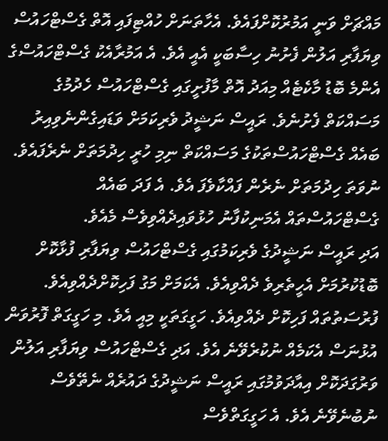މައްޗަށް ވަނީ އަމުރުކޮށްފައެވެ. އެހާތަނަށް ހުއްޓިފައި އޮތް ގެސްޓްހައުސް ވިޔަފާރި އަލުން ފެށުނު ހިސާބަކީ އެއީ އެވެ. އެ އަމުރާއެކު ގެސްޓްހައުސްގެ އެންމެ ބޮޑު މާކެޓެއް މިއަދު އޮތް މާފުށީގައި ގެސްޓްހައުސް ހެދުމުގެ މަސައްކަތް ފެށުނެވެ. ރައީސް ނަޝީދު ވެރިކަމަށް ވަޑައިގެންނެވިއިރު ބައެއް ގެސްޓްހައުސްތަކުގެ މަސައްކަތް ނިމި ހުރީ ހިދުމަތަށް ނެރެފައެވެ. ނުވަތަ ހިދުމަތަށް ނެރެން ފައްކާވެފަ އެވެ. އެ ފަދަ ބައެއް ގެސްޓްހައުސްތައް އެމަނިކުފާނު ހުޅުވައިދެއްވިވެސް މެއެވެ.
އަދި ރައީސް ނަޝީދުގެ ވެރިކަމުގައި ގެސްޓްހައުސް ވިޔަފާރި ފުޅާކޮށް ބޮޑުކުރުމަށް އެހީތެރިވެ ދެއްވިއެވެ. އެކަމަށް މަގު ފަހިކޮށްދެއްވިއެވެ. ފުރުސަތުތައް ފަހިކޮށް ދެއްވިއެވެ. ހަގީގަތަކީ މިއީ އެވެ. މި ހަގީގަތް ފޮރުވަން އުޅުނަސް އެކަމެއް ނުކުރެވޭނެ އެވެ. އަދި ގެސްޓްހައުސް ވިޔަފާރި އަލުން ވަރުގަދަކޮށް އިއާދަވުމުގައި ރައީސް ނަޝީދުގެ ދައުރެއް ނެތޭވެސް ނުބުނެވޭނެ އެވެ. އެ ހަގީގަތްވެސް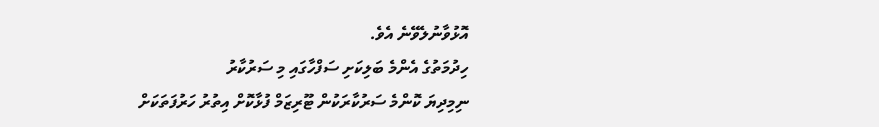އޮޅުވާނުލެވޭނެ އެވެ.
ހިދުމަތުގެ އެންމެ ބަލިކަށި ސަފްހާގައި މި ސަރުކާރު
ނިމިދިޔަ ކޮންމެ ސަރުކާރަކުން ޓޫރިޒަމް ފުޅާކޮށް އިތުރު ހަރުފަތަކަށް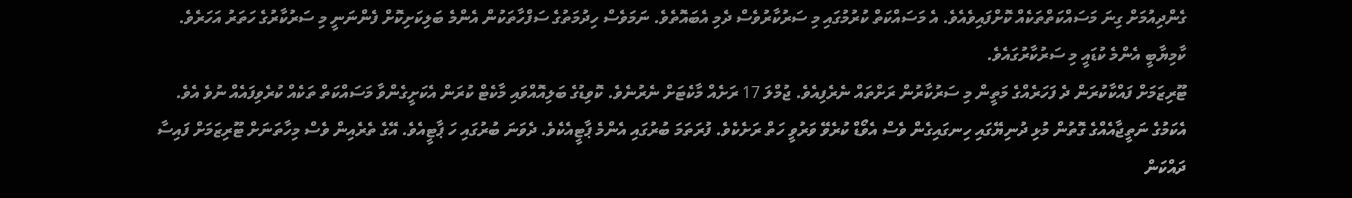ގެންދިއުމަށް ގިނަ މަސައްކަތްތަކެއް ކޮށްފައިވެއެވެ. އެ މަސައްކަތް ކުރުމުގައި މި ސަރުކާރުވެސް ދެމި އެބައޮތެވެ. ނަމަވެސް ހިދުމަތުގެ ސަފްހާތަކުން އެންމެ ބަލިކަށިކޮށް ފެންނަނީ މި ސަރުކާރުގެ ހަތަރު އަހަރެވެ. ކާމިޔާބީ އެންމެ ކުޑައީ މި ސަރުކާރުގައެވެ.
ޓޫރިޒަމަށް ފައްކާކުރަން ދެ ފަހަރެއްގެ މަތީން މި ސަރުކާރުން ރަށްތައް ނެރެފިއެވެ. ޖުމްލަ 17 ރަށެއް މާކެޓަށް ނެރުނެވެ. ކޮވިޑުގެ ބަލިއޮއްވައި މާކެޓް ކުރަން އެކަށީގެންވާ މަސައްކަތް ތަކެއް ކުރެވިފައެއް ނުވެ އެވެ. އެކަމުގެ ނަތީޖާއެއްގެ ގޮތުން މުޅި ދުނިޔޭގައި ހިނގައިގެން ވެސް އެވޯޑް ކުރެވޭ ވަރުވީ ހަތް ރަށެކެވެ. ފުރަތަމަ ބުރުގައި އެންމެ ޕާޓީއެކެވެ. ދެވަނަ ބުރުގައި ހަ ޕާޓީއެވެ. އޭގެ ތެރެއިން ވެސް މިހާތަނަށް ޓޫރިޒަމަށް ފައިސާ ދައްކަން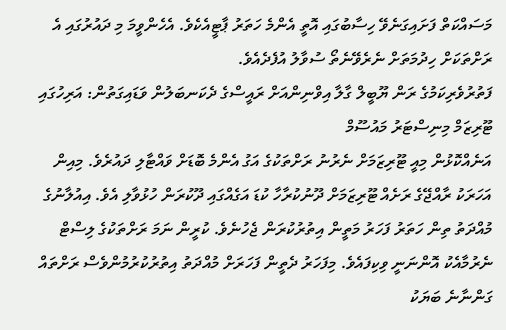މަސައްކަތް ފަށައިގަނެވޭ ހިސާބުގައި އޮތީ އެންމެ ހަތަރު ޕާޓީއެކެވެ. އެހެންވީމަ މި ދައުރުގައި އެ ރަށްތަކަށް ހިދުމަތަށް ނެރެވޭނެތޯ ސުވާލު އުފެދެއެވެ.
ފަތުރުވެރިކަމުގެ ރަން ޔޫބީލް ގާލާ އިވްނިންއަށް ރައީސްގެ ދެކަނބަލުން ވަޑައިގަތުން: އަރިހުގައި ޓޫރިޒަމް މިނިސްޓަރު މައުސޫމް
އަނެއްކޮޅުން މިއީ ޓޫރިޒަމަށް ނެރުނު ރަށްތަކުގެ އަގު އެންމެ ބޮޑަށް ވައްޓާލި ދައުރެވެ. މިއިން އަހަރަކު ރާއްޖޭގެ ރަށެއް ޓޫރިޒަމަށް ދޫނުކުރާހާ ކުޑަ އަގެއްގައި ދޫކުރަން ހުޅުވާލި އެވެ. އިއުލާނުގެ މުއްދަތު ތިން ހަތަރު ފަހަރު މަތީން އިތުރުކުރަން ޖެހުނެވެ. ކުރީން ނަމަ ރަށްތަކުގެ ލިސްޓް ނެރުމާއެކު އޮންނަނީ ވިކިފައެވެ. މިފަހަރު ދެތީން ފަހަރަށް މުއްދަތު އިތުރުކުރުމުންވެސް ރަށްތައް ގަންނާނެ ބަޔަކު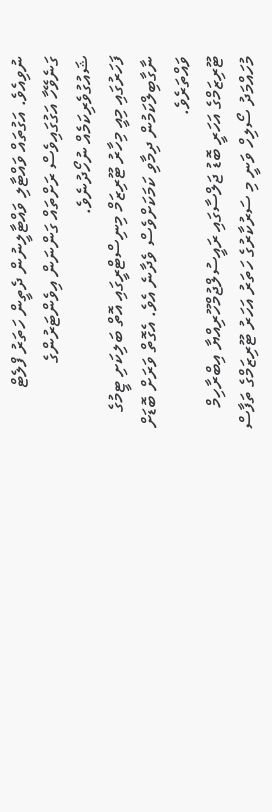ނުވިއެވެ. އަގުތައް ވައްޓާލި ވައްޓާލީނުން ދެތީން ހަތަރު ފްލެޓް ގަނެވޭހާ އަގުގައިވެސް ރަށްތައް ގަންނަން އިވެންޓަރުންގެ ޝައުގުވެރިކަމެއް ނުހޯދުނެވެ.
ފަހަރުގައި މިއީ މިހާރު ޓޫރިޒަމް މިނިސްޓްރީގައި އޮތް ބަލިކަށި ޓީމުގެ ނާގާބިލްކަމުން ދިމާވި ކަމަކަށްވެސް ވެދާނެ އެވެ. އެގޮތް ވަރަށް ބޮޑަށް ވައްތަރެވެ.
ޓޫރިޒަމްގެ އަހަރީ ބޮޑު ޖަލްސާގައި ރައީސުލްޖުމްހޫރިއްޔާ އިބްރާހިމް މުހައްމަދު ސޯލިހް ވަނީ މި ސަރުކާރުގެ ހަތަރު އަހަރު ޓޫރިޒަމްގެ ތަފާސް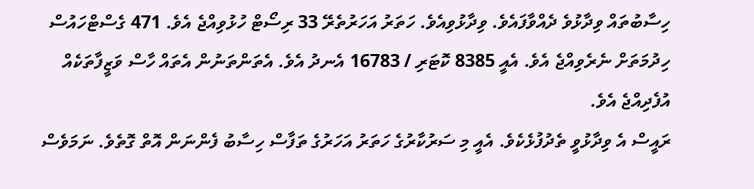ހިސާބުތައް ވިދާޅުވެ ދެއްވާފައެވެ. ވިދާޅުވިއެވެ. ހަތަރު އަހަރުތެރޭ 33 ރިސޯޓް ހުޅުވިއްޖެ އެވެ. 471 ގެސްޓްހައުސް ހިދުމަތަށް ނެރެވިއްޖެ އެވެ. އެއީ 8385 ކޮޓަރި / 16783 އެނދު އެވެ. އެތަންތަނުން އެތައް ހާސް ވަޒީފާތަކެއް އުފެދިއްޖެ އެވެ.
ރައީސް އެ ވިދާޅުވީ ތެދުފުޅެކެވެ. އެއީ މި ސަރުކާރުގެ ހަތަރު އަހަރުގެ ތަފާސް ހިސާބު ފެންނަން އޮތް ގޮތެވެ. ނަމަވެސް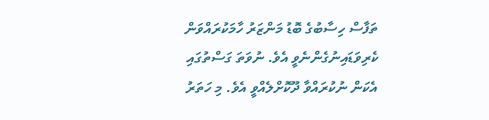ތަފާސް ހިސާބުގެ ބޮޑު މަންޒަރު ހާމަކުރައްވަން ކެރިވަޑައިނުގެންނެވީ އެވެ. ނުވަތަ ގަސްތުގައި އެކަން ނުކުރައްވާ ދޫކޮށްލެއްވީ އެވެ. މި ހަތަރު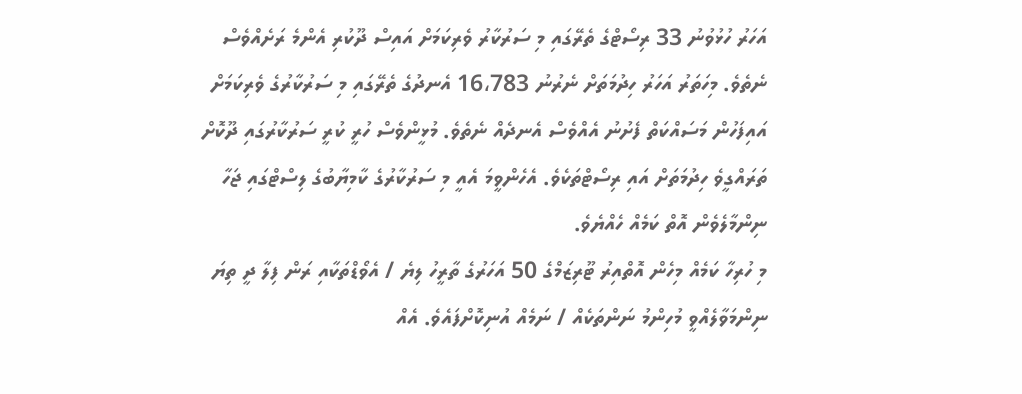އަހަރު ހުޅުވުނު 33 ރިސޯޓްގެ ތެރޭގައި މި ސަރުކާރު ވެރިކަމަށް އައިސް ދޫކުރި އެންމެ ރަށެއްވެސް ނެތެވެ. މިހަތަރު އަހަރު ހިދުމަތަށް ނެރުނު 16،783 އެނދުގެ ތެރޭގައި މި ސަރުކާރުގެ ވެރިކަމަށް އައިފަހުން މަސައްކަތް ފެށުނު އެއްވެސް އެނދެއް ނެތެވެ. މުޅީންވެސް ހުރީ ކުރީ ސަރުކާރުގައި ދޫކޮށް ތަރައްގީވެ ހިދުމަތަށް އައި ރިސޯޓްތަކެވެ. އެހެންވީމަ އެއީ މި ސަރުކާރުގެ ކާމިޔާބުގެ ލިސްޓްގައި ޖަހާ ނިންމާލެވެން އޮތް ކަމެއް ހެއްޔެވެ.
މި ހުރިހާ ކަމެއް މިހެން އޮތްއިރު ޓޫރިޒަމްގެ 50 އަހަރުގެ ތާރީހު ލިޔެ / އެވޯޑްތަކާއި ރަން ފިލާ ދީ ތިޔަ ނިންމަވާލެއްވީ މުހިންމު ނަންތަކެއް / ނަމެއް އުނިކޮށްފައެވެ. އެއް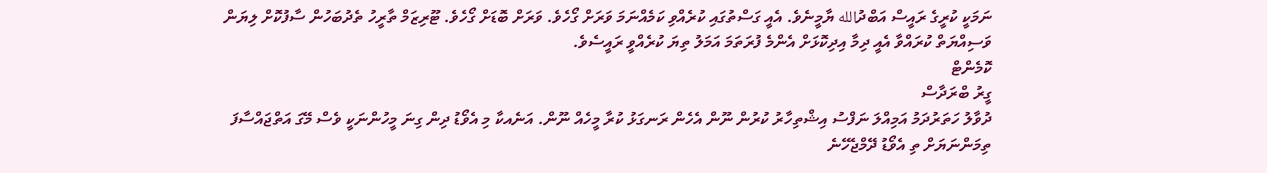ނަމަކީ ކުރީގެ ރައީސް އަބްދުالله ޔާމީނެވެ. އެއީ ގަސްތުގައި ކުރެއްވި ކަމެއްނަމަ ވަރަށް ގޯހެވެ. ވަރަށް ބޮޑަށް ގޯހެވެ. ޓޫރިޒަމް ތާރީހު ތެދުބަހުން ސާފުކޮށް ލިޔަން ވަސިއްޔަތް ކުރައްވާ އެއީ ދިމާ އިދިކޮޅަށް އެންމެ ފުރަތަމަ އަމަލު ތިޔަ ކުރެއްވީ ރައީސެވެ.
ކޮމެންޓް
ގީރު ބްރަދާސް
ދުވާލު ހަތަރުދަމު އަމިއްލަ ނަފްސު އިޝްތިހާރު ކުރުން ނޫން އެހެން ރަނގަޅު ކުރާ މީހެއް ނޫން. އަނެއކާ މި އެވޯޑު ދިން ގިނަ މީހުންނަކީ ވެސް މޭގަ އަތްޖައްސާފަ ތިމަންނަޔަށް ތި އެވޯޑު ދޭމްޖެހޭނެ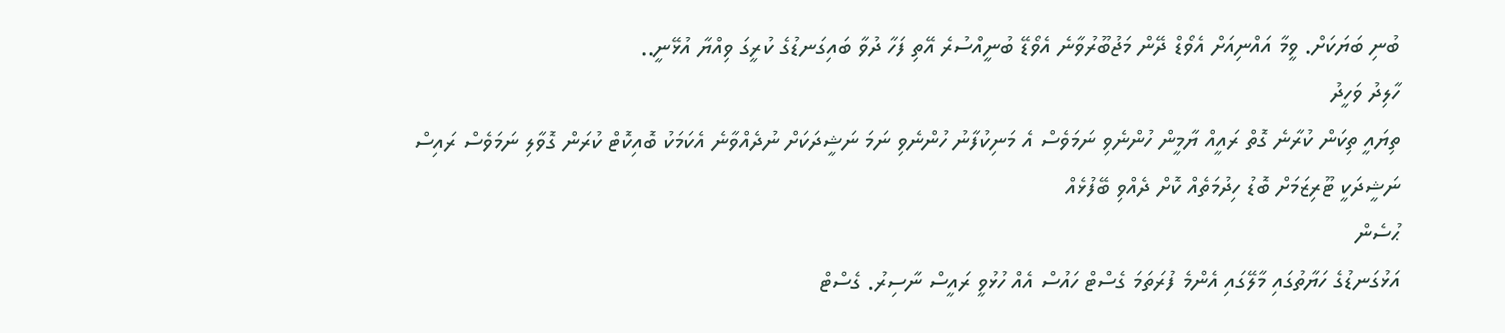ބުނި ބަޔަކަށް. ވީމާ އައްނިއަށް އެވޯޑް ދޭން މަޖުބޫރުވާނެ އެވޯޑޭ ބުނީއްސުރެ އޭތި ފަހާ ދުވާ ބައިގަނޑުގެ ކުރީގަ ވިއްޔާ އުޅޭނީ..
ހާލިދު ވަހީދު
ތިޔައީ ތިކަން ކުރާނެ ގޮތް ރައީއް ޔާމީން ހުންނެވި ނަމަވެސް އެ މަނިކުފާނު ހުންނެވި ނަމަ ނަޝީދަކަށް ނުދެއްވާނެ އެކަމަކު ބޮއިކޮޓް ކުރަން ގޮވާލި ނަމަވެސް ރައިސް ނަޝީދަކީ ޓޫރިޒަމަށް ބޮޑު ހިދުމަތެއް ކޮށް ދެއްވި ބޭފުޅެއް
ޙުސެން
އަޅުގަނޑުގެ ހަޔާތުގައި މާލޭގައި އެންމެ ފުރަތަމަ ގެސްޓް ހައުސް އެއް ހުޅުވީ ރައީސް ނާސިރު. ގެސްޓް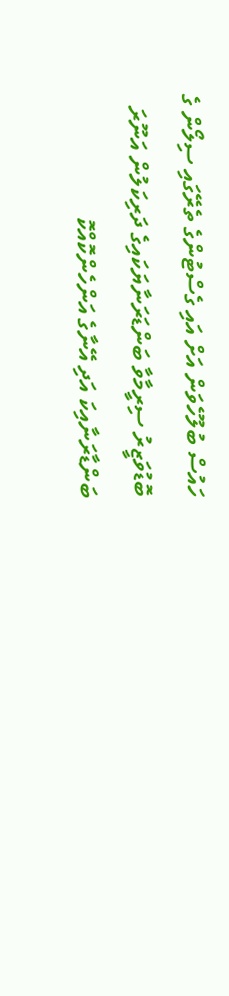ހައުސް ބުލޫހެވަން އަށް އައި ގެސްޓުންގެ ތެރޭގައި ސިލޯން ގެ ބޮޑުވަޒީރު ސިރީމާވާ ބަންޑަރަނާޔަކައިގެ ދަރިކަލުން އަނޫރަ ބަންޑާރަނާއިކަ އަދި އޭނާގެ އަންހެންކޮއްކޮ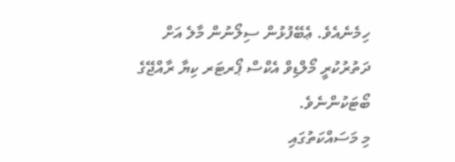ހިމެނެއެވެ. ޢެބޭފުޅުން ސިލޯނުން މާލެ އަށް ދަތުރުކުރީ މޯލްޑިވް އެކްސް ޕޯރޓަރ ކިޔާ ރާއްޖޭގެ ބޯޓަކުންނެވެ.
މި މަސައްކަތުގައި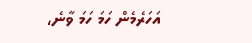އަހަރެމެން ހަމަ ހަމަ ވާނެ،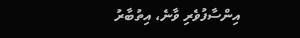އިންސާފުވެރި ވާނެ، އިތުބާރު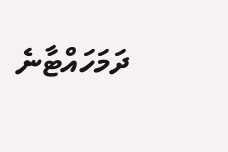ދަމަހައްޓާނެ